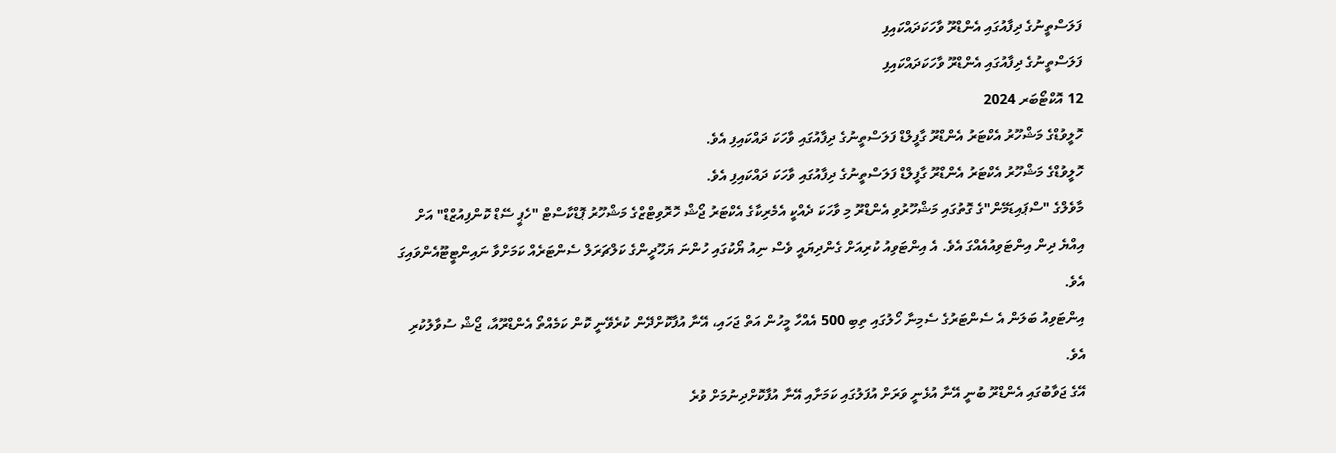ފަލަސްތީނުގެ ދިފާއުގައި އެންޑްރޫ ވާހަކަދައްކައިފި
ފަލަސްތީނުގެ ދިފާއުގައި އެންޑްރޫ ވާހަކަދައްކައިފި
12 އޮކްޓޯބަރ 2024
ހޮލީވުޑްގެ މަޝްހޫރު އެކްޓަރު އެންޑްރޫ ގާފީލްޑް ފަލަސްތީނުގެ ދިފާއުގައި ވާހަކަ ދައްކައިފި އެވެ.
ހޮލީވުޑްގެ މަޝްހޫރު އެކްޓަރު އެންޑްރޫ ގާފީލްޑް ފަލަސްތީނުގެ ދިފާއުގައި ވާހަކަ ދައްކައިފި އެވެ.
މާވެލްގެ "ސްޕައިޑަމޭން"ގެ ގޮތުގައި މަޝްހޫރުވި އެންޑްރޫ މި ވާހަކަ ދެއްކީ އެމެރިކާގެ އެކްޓަރު ޖޯޝް ހޮރޮވިޓްޒްގެ މަޝްހޫރު ޕޮޑްކާސްޓް "ހެޕީ ސޭޑް ކޮންފިއުޒްޑް" އަށް އިއްޔެ ދިން އިންޓަވިއުއެއްގަ އެވެ. އެ އިންޓަވިއު ކުރިއަށް ގެންދިޔައީ ވެސް ނިއު ޔޯކުގައި ހުންނަ ޔަހޫދީންގެ ކަލްޗަރަލް ސެންޓަރެއް ކަމަށްވާ ނައިންޓީޓޫއެންވައިގަ އެވެ.
އިންޓަވިއު ބަލަން އެ ސެންޓަރުގެ ސެމިނާ ހޯލުގައި ތިބި 500 އެއްހާ މީހުން އަތް ޖަހައި، އޭނާ އުފާކޮށްދޭން ކުރެވޭނީ ކޮން ކަމެއްތޯ އެންޑްރޫއާ، ޖޯޝް ސުވާލުކުރި އެވެ.
އޭގެ ޖަވާބުގައި އެންޑްރޫ ބުނީ އޭނާ އުޅެނީ ވަރަށް އުފަލުގައި ކަމަށާއި އޭނާ އުފާކޮށްދިނުމަށް ވުރެ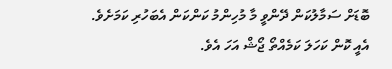ބޮޑަށް ސަމާލުކަން ދޭންވީ މާ މުހިންމު ކަންކަން އެބަހުރި ކަމަށެވެ.
އެއީ ކޮން ކަހަލަ ކަމެއްތޯ ޖޯޝް އަހަ އެވެ.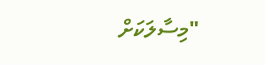"މިސާލަކަށް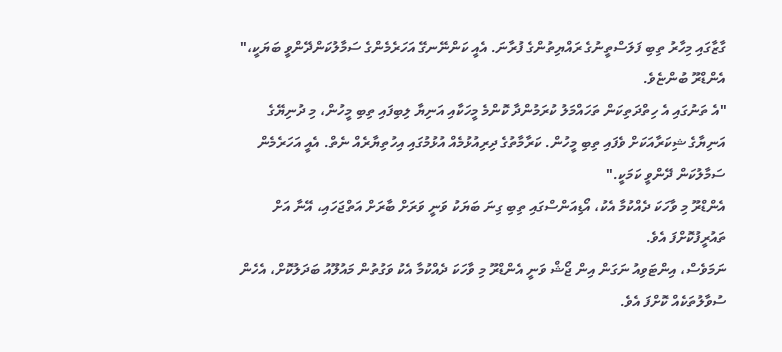ގާޒާގައި މިހާރު ތިބި ފަލަސްތީނުގެ ރައްޔިތުންގެ ފުރާނަ. އެއީ ކަންނޭނގޭ އަހަރެމެންގެ ސަމާލުކަންދޭންވީ ބަޔަކީ،" އެންޑްރޫ ބުންޏެވެ.
"އެ ތަނުގައި އެ ހިތްދަތިކަން ތަހައްމަލު ކުރަމުންދާ ކޮންމެ މީހަކާއި އަނިޔާ ލިބިފައި ތިބި މީހުން، މި ދުނިޔޭގެ އަނިޔާގެ ޝިކަރާއަކަށް ވެފައި ތިބި މީހުން. ކަރާމާތުގެ ދިރިއުޅުމެއް އުޅުމުގައި އިހުތިޔާރެއް ނެތް. އެއީ އަހަރެމެން ސަމާލުކަން ދޭންވީ ކަމަކީ."
އެންޑްރޫ މި ވާހަކަ ދެއްކުމާ އެކު، އޯޑިއަންސްގައި ތިބި ގިނަ ބަޔަކު ވަނީ ވަރަށް ބާރަށް އަތްޖަހައި، އޭނާ އަށް ތައުރީފުކޮށްފަ އެވެ.
ނަމަވެސް، އިންޓަވިއު ނަގަން އިން ޖޯޝް ވަނީ އެންޑްރޫ މި ވާހަކަ ދެއްކުމާ އެކު ވަގުތުން މައުލޫއު ބަދަލުކޮށް، އެހެން ސުވާލުތަކެއް ކޮށްފަ އެވެ.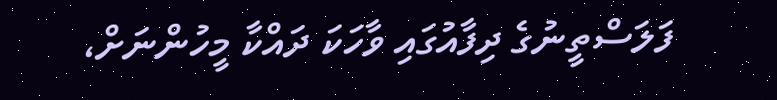ފަލަސްތީނުގެ ދިފާއުގައި ވާހަކަ ދައްކާ މީހުންނަށް،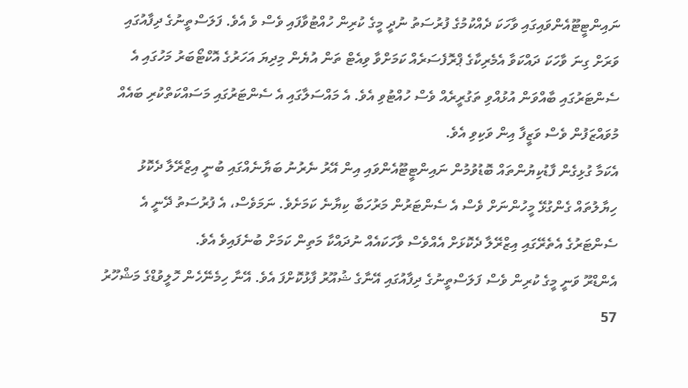ނައިންޓީޓޫއެންވައިގައި ވާހަކަ ދެއްކުމުގެ ފުރުސަތު ނުދީ މީގެ ކުރިން ހުއްޓުވާފައި ވެސް ވެ އެވެ. ފަލަސްތީނުގެ ދިފާއުގައި ވަރަށް ގިނަ ވާހަކަ ދައްކަވާ އެމެރިކާގެ ޕްރޮފެސަރެއް ކަމަށްވާ ވިއެޓް ތަން އުޔެން މިދިޔަ އަހަރުގެ އޮކްޓޯބަރު މަހުގައި އެ ސެންޓަރުގައި ބާއްވަން އުޅުއްވި ތަގުރީރެއް ވެސް ހުއްޓުވި އެވެ. އެ މައްސަލާގައި އެ ސެންޓަރުގައި މަސައްކަތްކުރި ބައެއް މުވައްޒަފުން ވެސް ވަޒީފާ އިން ވަކިވި އެވެ.
އެކަމާ ގުޅިގެން ފާޑުކިޔުންތައް ބޮޑުވުމުން ނައިންޓީޓޫއެންވައި އިން އޭރު ނެރުނު ބަޔާނެއްގައި ބުނީ އިޒްރޭލާ ދެކޮޅު ހިޔާލުތައް ގެންގުޅޭ މީހުންނަށް ވެސް އެ ސެންޓަރުން މަރުހަބާ ކިޔާނެ ކަމަށެވެ. ނަމަވެސް، އެ ފުރުސަތު ދޭނީ އެ ސެންޓަރުގެ އެތެރޭގައި އިޒްރޭލާ ދެކޮޅަށް އެއްވެސް ވާހަކައެއް ނުދައްކާ މަތިން ކަމަށް ބުނެފައިވެ އެވެ.
އެންޑްރޫ ވަނީ މީގެ ކުރިން ވެސް ފަލަސްތީނުގެ ދިފާއުގައި އޭނާގެ ޝުއޫރު ފާޅުކޮށްފަ އެވެ. އޭނާ ހިމެނޭހެން ހޮލީވުޑްގެ މަޝްހޫރު 57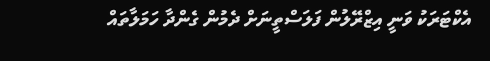އެކްޓަރަކު ވަނީ އިޒްރޭލުން ފަލަސްތީނަށް ދެމުން ގެންދާ ހަމަލާތައް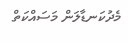މެދުކަނޑާލަން މަސައްކަތް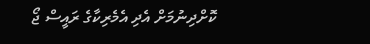ކޮށްދިނުމަށް އެދި އެމެރިކާގެ ރައީސް ޖޯ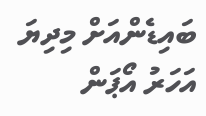ބައިޑެންއަށް މިދިޔަ އަހަރު އޯޕަން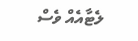ލެޓާއެއް ވެސް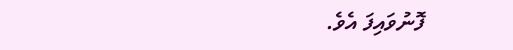ފޮނުވައިފަ އެވެ.